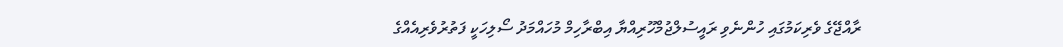ރާއްޖޭގެ ވެރިކަމުގައި ހުންނެވި ރައީސުލްޖުމްހޫރިއްޔާ އިބްރާހިމް މުހައްމަދު ސޯލިހަކީ ފަތުރުވެރިއެއްގެ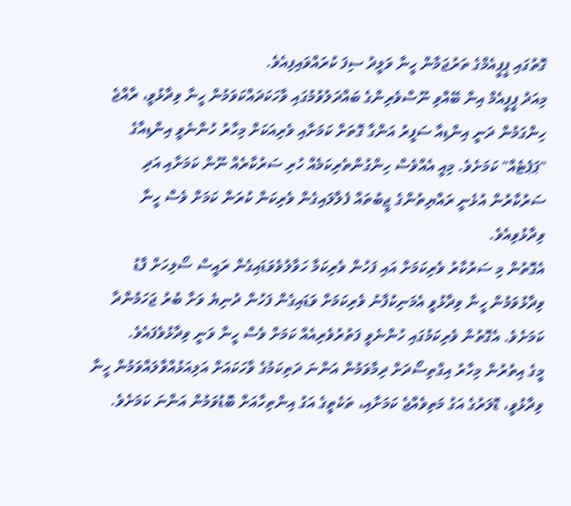ގޮތުގައި ޕީޕީއެމްގެ ތަރުޖަމާން ހީނާ ވަލީދު ސިފަ ކުރައްވައިފިއެވެ.
މިއަދު ޕީޕީއެމް އިން ބޭއްވި ނޫސްވެރިންގެ ބައްދަލުވުމުގައި ވާހަކަދައްކަވަމުން ހީނާ ވިދާޅުވީ، ރާއްޖެ ހިންގަމުން ދަނީ އިންޑިއާ ސަފީރު އަންގާ ގޮތަށް ކަމަށާއި ވެރިއަކަށް މިހާރު ހުންނެވީ އިންޑިއާގެ "ޕަޕެޓެއް" ކަމަށެވެ. މިއީ އެއްވެސް ހިންގުންތެރިކަމެއް ހުރި ސަރުކާރެއް ނޫން ކަމަށާއި އަދި ސަރުކާރުން އުޅެނީ ރައްޔިތުންގެ ޖީބުތައް ފެލާލައިގެން ވެރިކަން ކުރަން ކަމަށް ވެސް ހީނާ ވިދާޅުވިއެވެ.
އެގޮތުން މި ސަރުކާރު ވެރިކަމަށް އައި ފަހުން ވެރިކަމާ ހަވާލުވެވަޑައިގެން ރައީސް ސޯލިހަށް ފާޑު ވިދާޅުވަމުން ހީނާ ވިދާޅުވީ އެމަނިކުފާނު ވެރިކަމަށް ވަޑައިގެން ފަހުން ދުނިޔެ ވަށާ ބުރު ޖަހަމުންދާ ކަމަށެވެ. އެގޮތުން ވެރިކަމުގައި ހުންނެވީ ފަތުރުވެރިއެއް ކަމަށް ވެސް ހީނާ ވަނީ ވިދާޅުވެފައެވެ.
މީގެ އިތުރުން މިހާރު އިގްތިސޯދަށް ދިމާވަމުން އަންނަ ދަތިކަމުގެ ވާހަކައަށް އަލިއަޅުއްވާލައްވަމުން ހީނާ ވިދާޅުވީ، ޑޮލަރުގެ އަގު މަތިވެއްޖެ ކަމަށާއި، ތަކެތީގެ އަގު އިންތިހާއަށް ބޮޑުވަމުން އަންނަ ކަމަށެވެ.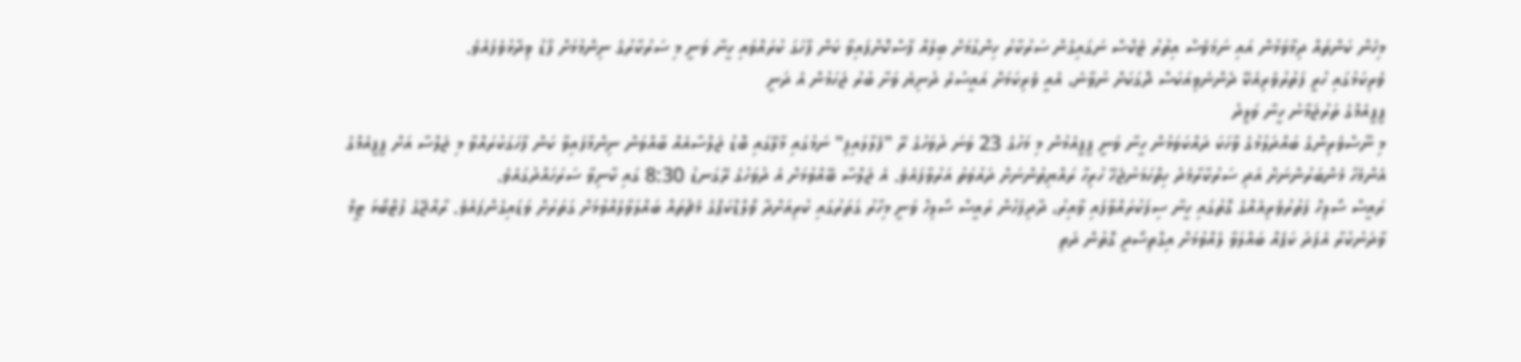މިހެން ކަންތައް ދިމާވަމުން އައި ނަމަވެސް އިތުރު ޓެކްސް ނަގައިގެން ސަރުކާރު ހިންގުމަށް ބިލެއް ފާސްކޮށްފައިވާ ކަން ފާހަގަ ކުރައްވައި ހީނާ ވަނީ މި ސަރުކާރުގެ ނިންމުމަށް ފާޑު ވިދާޅުވެފައެވެ.
ވެރިކަމުގައި ހުރީ ފަތުރުވެރިއެކޭ ދެންނެވިއަކަސް ދޮގަކަށް ނުވާނެ، އެއީ ވެރިކަމަށް އައީސުރެ ދުނިޔެ ވަށާ ބުރު ޖަހަމުން އެ ދަނީ
ޕީޕީއެމްގެ ތަރުޖަމާނު ހީނާ ވަލީދު
މި ނޫސްވެރިންގެ ބައްދަލުމުގެ ވާހަކަ ދައްކަވަމުން ހީނާ ވަނީ ޕީޕީއެމުން މި މަހުގެ 23 ވަނަ ދުވަހުގެ ރޭ "ފެލާލައިފި" ނަމުގައި މާލޭގައި ބޮޑު ޖަލްސާއެއް ބާއްވަން ނިންމާފައިވާ ކަން ފާހަގަކުރައްވާ މި ޖަލްސާ އަށް ޕީޕީއެމްގެ އެންމެހާ މެންބަރުންނަށް އަދި ސަރުކާރާމެދު ހިތްހަމަނުޖެހޭ ހުރިހާ ރައްޔިތުންނަށް ދައުވަތު އަރުވާފައެވެ. އެ ޖަލްސާ ބޭއްވުމަށް އެ ދުވަހުގެ ރޭގަނޑު 8:30 ގައި ކާނިވާ ސަރަހައްދުގައެވެ.
ރައީސް ސޯލިހް ފަތުރުވެރިއެއްގެ ގޮތުގައި ހީނާ ސިފަކުރައްވާފައި ވާއިރު، ދާދިފަހުން ރައީސް ސޯލިހް ވަނީ މިހާރު ގަތަރުގައި ކުރިއަށްދާ ވޯލްޑްކަޕްގެ މެޗުތައް ބައްލަވާލެއްވުމަށް ގަތަރަށް ވަޑައިގެންފައެވެ. ރާއްޖޭގެ ފުޓްބޯޅަ ޓީމް ވާދަނުކުރާ އެފަދަ ކަޕެއް ބައްލަވާ ލެއްވުމަށް އިގްތިސޯދީ ގޮތުން ދަތި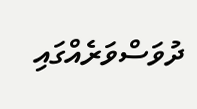ދުވަސްވަރެއްގައި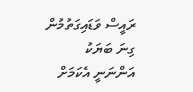ރައީސް ވަޑައިގަތުމުން ގިނަ ބަޔަކު އަންނަނީ އެކަމަށް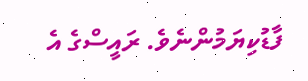ފާޑުކިޔަމުންނެވެ. ރައީސްގެ އެ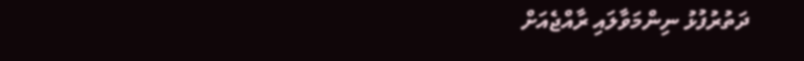ދަތުރުފުޅު ނިންމަވާލައި ރާއްޖެއަށް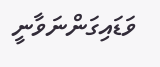ވަޑައިގަންނަވާނީ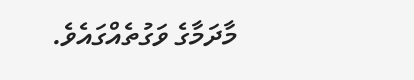މާދަމާގެ ވަގުތެއްގައެވެ.